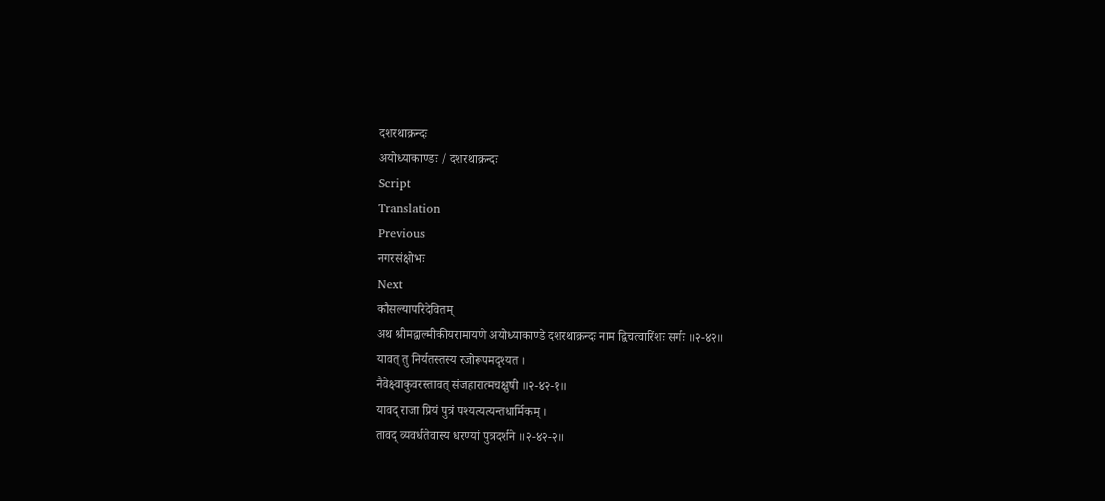दशरथाक्रन्दः
अयोध्याकाण्डः / दशरथाक्रन्दः
Script
Translation
Previous
नगरसंक्षोभः
Next
कौसल्यापरिदेवितम्
अथ श्रीमद्वाल्मीकीयरामायणे अयोध्याकाण्डे दशरथाक्रन्दः नाम द्विचत्वारिंशः सर्गः ॥२-४२॥
यावत् तु निर्यतस्तस्य रजोरूपमदृश्यत ।
नैवेक्ष्वाकुवरस्तावत् संजहारात्मचक्षुषी ॥२-४२-१॥
यावद् राजा प्रियं पुत्रं पश्यत्यत्यन्तधार्मिकम् ।
तावद् व्यवर्धतेवास्य धरण्यां पुत्रदर्शने ॥२-४२-२॥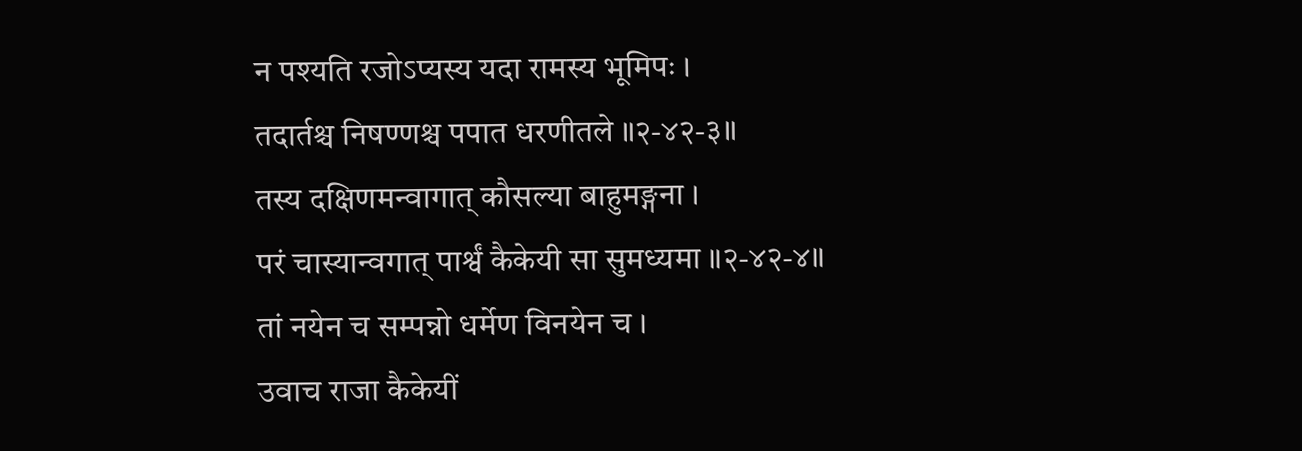न पश्यति रजोऽप्यस्य यदा रामस्य भूमिपः ।
तदार्तश्च निषण्णश्च पपात धरणीतले ॥२-४२-३॥
तस्य दक्षिणमन्वागात् कौसल्या बाहुमङ्गना ।
परं चास्यान्वगात् पार्श्वं कैकेयी सा सुमध्यमा ॥२-४२-४॥
तां नयेन च सम्पन्नो धर्मेण विनयेन च ।
उवाच राजा कैकेयीं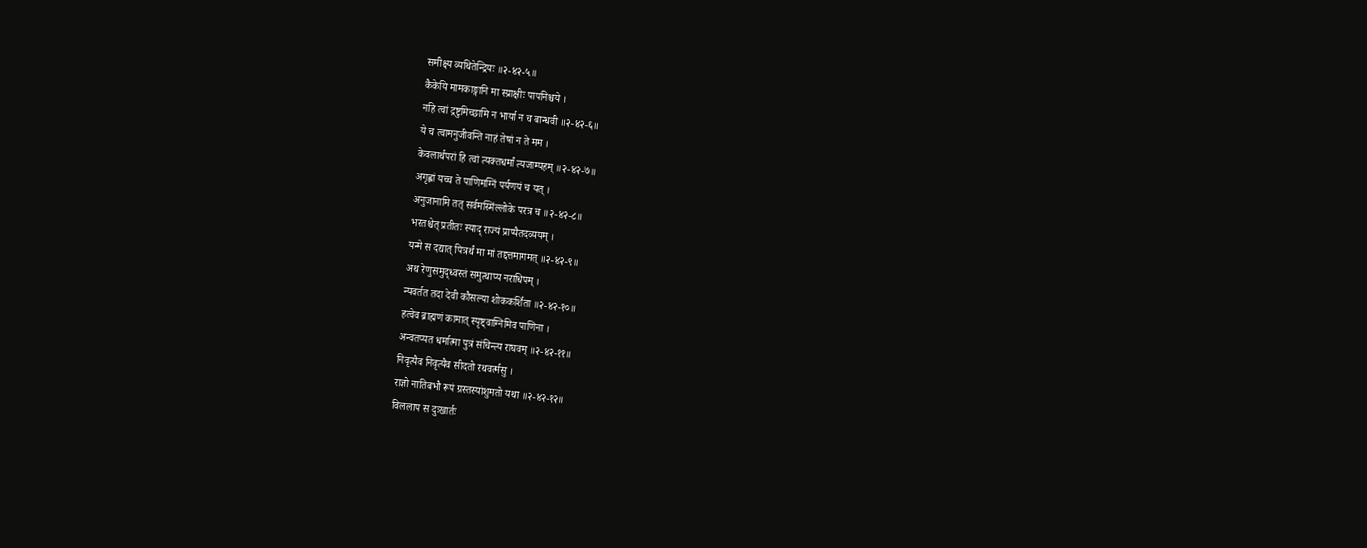समीक्ष्य व्यथितेन्द्रियः ॥२-४२-५॥
कैकेयि मामकाङ्गानि मा स्प्राक्षीः पापनिश्चये ।
नहि त्वां द्रष्टुमिच्छामि न भार्या न च बान्धवी ॥२-४२-६॥
ये च त्वामनुजीवन्ति नाहं तेषां न ते मम ।
केवलार्थपरां हि त्वां त्यक्तधर्मां त्यजाम्यहम् ॥२-४२-७॥
अगृह्णां यच्च ते पाणिमग्निं पर्यणयं च यत् ।
अनुजानामि तत् सर्वमस्मिंल्लोके परत्र च ॥२-४२-८॥
भरतश्चेत् प्रतीतः स्याद् राज्यं प्राप्यैतदव्ययम् ।
यन्मे स दद्यात् पित्रर्थं मा मां तद्दत्तमागमत् ॥२-४२-९॥
अथ रेणुसमुद्ध्वस्तं समुत्थाप्य नराधिपम् ।
न्यवर्तत तदा देवी कौसल्या शोककर्शिता ॥२-४२-१०॥
हत्वेव ब्राह्मणं कामात् स्पृष्ट्वाग्निमिव पाणिना ।
अन्वतप्यत धर्मात्मा पुत्रं संचिन्त्य राघवम् ॥२-४२-११॥
निवृत्यैव निवृत्यैव सीदतो रथवर्त्मसु ।
राज्ञो नातिबभौ रूपं ग्रस्तस्यांशुमतो यथा ॥२-४२-१२॥
विललाप स दुःखार्तः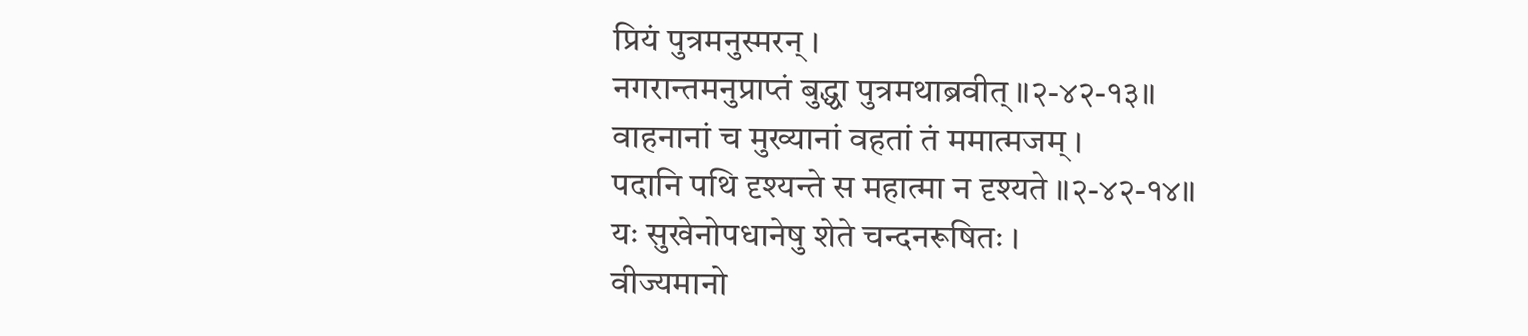प्रियं पुत्रमनुस्मरन् ।
नगरान्तमनुप्राप्तं बुद्ध्वा पुत्रमथाब्रवीत् ॥२-४२-१३॥
वाहनानां च मुख्यानां वहतां तं ममात्मजम् ।
पदानि पथि दृश्यन्ते स महात्मा न दृश्यते ॥२-४२-१४॥
यः सुखेनोपधानेषु शेते चन्दनरूषितः ।
वीज्यमानो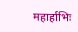महार्हाभिः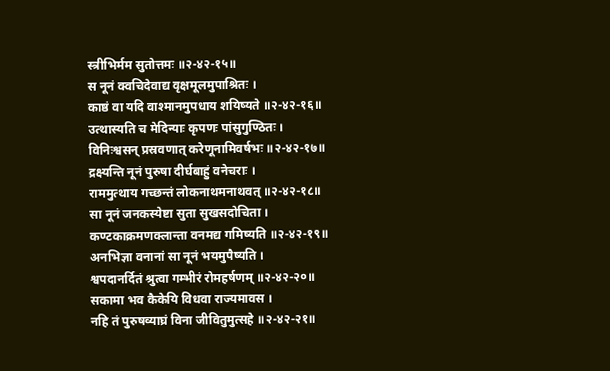स्त्रीभिर्मम सुतोत्तमः ॥२-४२-१५॥
स नूनं क्वचिदेवाद्य वृक्षमूलमुपाश्रितः ।
काष्ठं वा यदि वाश्मानमुपधाय शयिष्यते ॥२-४२-१६॥
उत्थास्यति च मेदिन्याः कृपणः पांसुगुण्ठितः ।
विनिःश्वसन् प्रस्रवणात् करेणूनामिवर्षभः ॥२-४२-१७॥
द्रक्ष्यन्ति नूनं पुरुषा दीर्घबाहुं वनेचराः ।
राममुत्थाय गच्छन्तं लोकनाथमनाथवत् ॥२-४२-१८॥
सा नूनं जनकस्येष्टा सुता सुखसदोचिता ।
कण्टकाक्रमणक्लान्ता वनमद्य गमिष्यति ॥२-४२-१९॥
अनभिज्ञा वनानां सा नूनं भयमुपैष्यति ।
श्वपदानर्दितं श्रुत्वा गम्भीरं रोमहर्षणम् ॥२-४२-२०॥
सकामा भव कैकेयि विधवा राज्यमावस ।
नहि तं पुरुषव्याघ्रं विना जीवितुमुत्सहे ॥२-४२-२१॥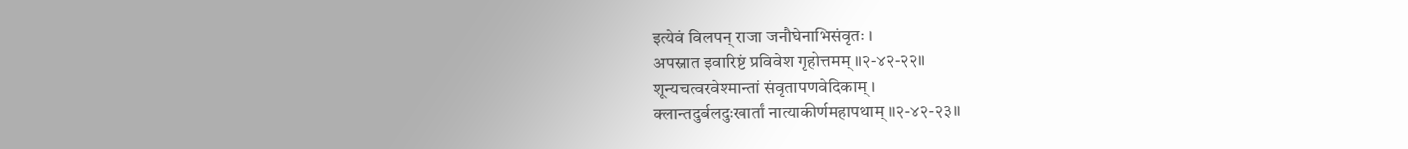इत्येवं विलपन् राजा जनौघेनाभिसंवृतः ।
अपस्नात इवारिष्टं प्रविवेश गृहोत्तमम् ॥२-४२-२२॥
शून्यचत्वरवेश्मान्तां संवृतापणवेदिकाम् ।
क्लान्तदुर्बलदुःखार्तां नात्याकीर्णमहापथाम् ॥२-४२-२३॥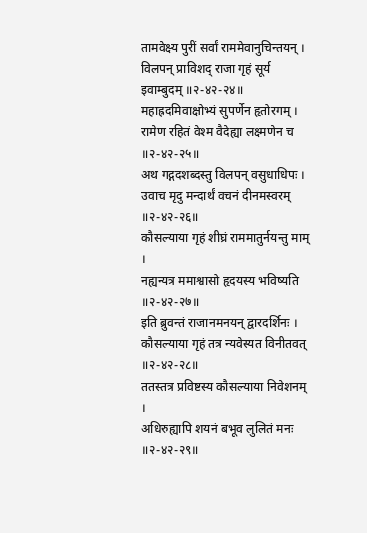तामवेक्ष्य पुरीं सर्वां राममेवानुचिन्तयन् ।
विलपन् प्राविशद् राजा गृहं सूर्य इवाम्बुदम् ॥२-४२-२४॥
महाह्रदमिवाक्षोभ्यं सुपर्णेन हृतोरगम् ।
रामेण रहितं वेश्म वैदेह्या लक्ष्मणेन च ॥२-४२-२५॥
अथ गद्गदशब्दस्तु विलपन् वसुधाधिपः ।
उवाच मृदु मन्दार्थं वचनं दीनमस्वरम् ॥२-४२-२६॥
कौसल्याया गृहं शीघ्रं राममातुर्नयन्तु माम् ।
नह्यन्यत्र ममाश्वासो हृदयस्य भविष्यति ॥२-४२-२७॥
इति ब्रुवन्तं राजानमनयन् द्वारदर्शिनः ।
कौसल्याया गृहं तत्र न्यवेस्यत विनीतवत् ॥२-४२-२८॥
ततस्तत्र प्रविष्टस्य कौसल्याया निवेशनम् ।
अधिरुह्यापि शयनं बभूव लुलितं मनः ॥२-४२-२९॥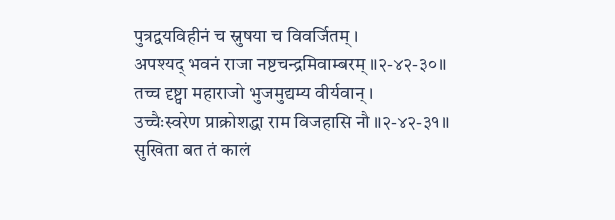पुत्रद्वयविहीनं च स्नुषया च विवर्जितम् ।
अपश्यद् भवनं राजा नष्टचन्द्रमिवाम्बरम् ॥२-४२-३०॥
तच्च दृष्ट्वा महाराजो भुजमुद्यम्य वीर्यवान् ।
उच्चैःस्वरेण प्राक्रोशद्धा राम विजहासि नौ ॥२-४२-३१॥
सुखिता बत तं कालं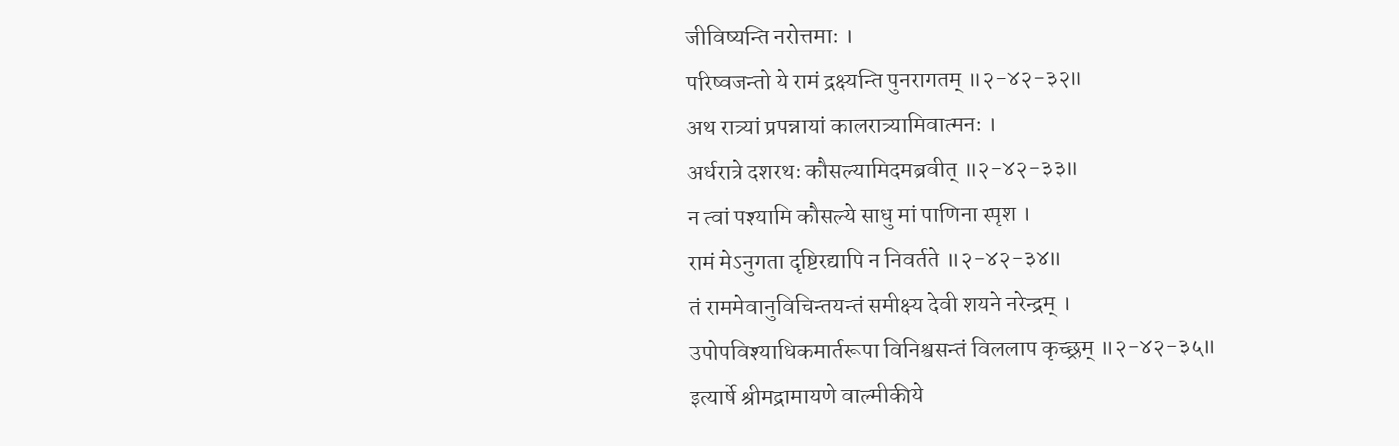जीविष्यन्ति नरोत्तमाः ।
परिष्वजन्तो ये रामं द्रक्ष्यन्ति पुनरागतम् ॥२-४२-३२॥
अथ रात्र्यां प्रपन्नायां कालरात्र्यामिवात्मनः ।
अर्धरात्रे दशरथः कौसल्यामिदमब्रवीत् ॥२-४२-३३॥
न त्वां पश्यामि कौसल्ये साधु मां पाणिना स्पृश ।
रामं मेऽनुगता दृष्टिरद्यापि न निवर्तते ॥२-४२-३४॥
तं राममेवानुविचिन्तयन्तं समीक्ष्य देवी शयने नरेन्द्रम् ।
उपोपविश्याधिकमार्तरूपा विनिश्वसन्तं विललाप कृच्छ्रम् ॥२-४२-३५॥
इत्यार्षे श्रीमद्रामायणे वाल्मीकीये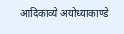आदिकाव्ये अयोध्याकाण्डे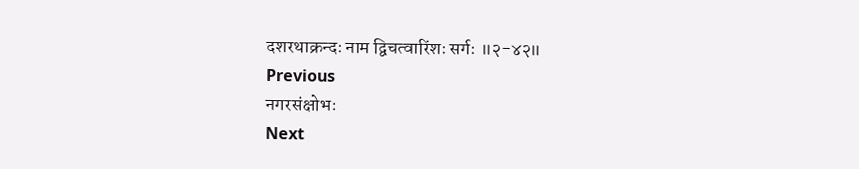दशरथाक्रन्दः नाम द्विचत्वारिंशः सर्गः ॥२-४२॥
Previous
नगरसंक्षोभः
Next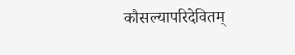कौसल्यापरिदेवितम्